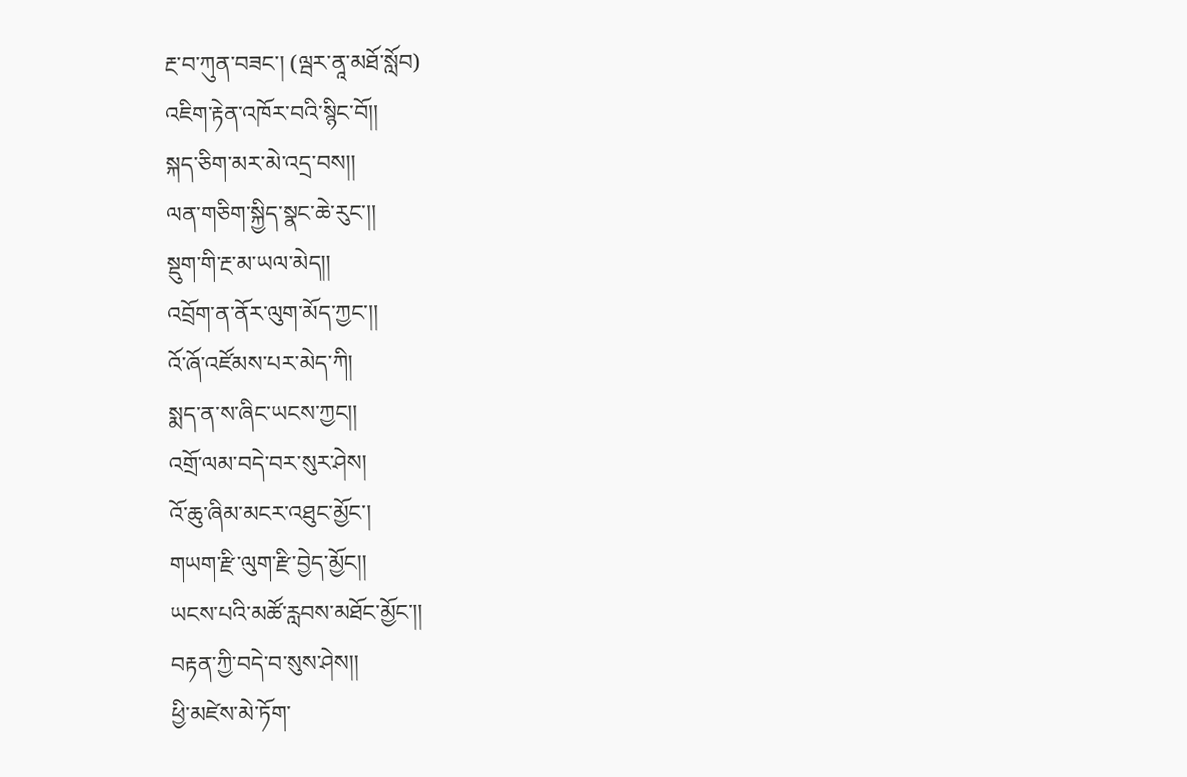རྔ་བ་ཀུན་བཟང་། (ལྦར་ནཱ་མཐོ་སློབ)
འཇིག་རྟེན་འཁོར་བའི་སྙིང་བོ།།
སྐད་ཅིག་མར་མེ་འདྲ་བས།།
ལན་གཅིག་སྐྱིད་སྣང་ཆེ་རུང་།།
སྡུག་གི་རྔ་མ་ཡལ་མེད།།
འབྲོག་ན་ནོར་ལུག་མོད་ཀྱང་།།
འོ་ཞོ་འཛོམས་པར་མེད་ཀི།
སྨད་ན་ས་ཞིང་ཡངས་ཀྱང།།
འགྲོ་ལམ་བདེ་བར་སུར་ཤེས།
འོ་ཆུ་ཞིམ་མངར་འཐུང་མྱོང་།
གཡག་རྫི་ལུག་རྫི་བྱེད་མྱོང།།
ཡངས་པའི་མཚོ་རླབས་མཐོང་མྱོང་།།
བརྟན་ཀྱི་བདེ་བ་སུས་ཤེས།།
ཕྱི་མཛེས་མེ་ཏོག་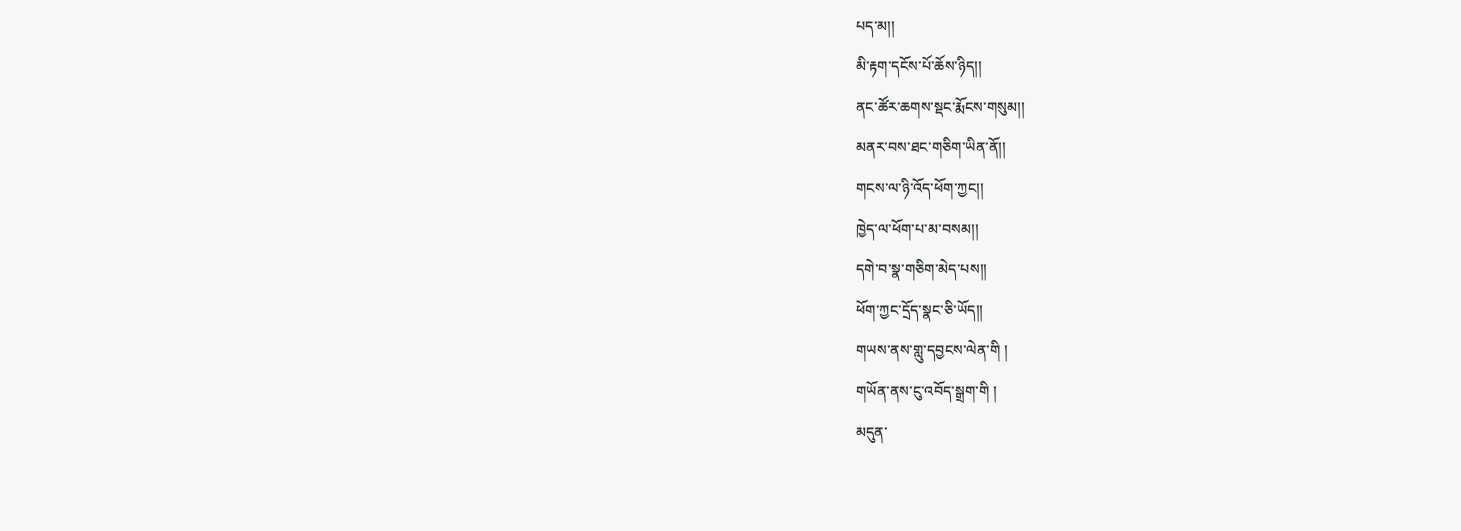པད་མ།།
མི་རྟག་དངོས་པོ་ཆོས་ཉིད།།
ནང་ཚོར་ཆགས་སྡང་རྨོངས་གསུམ།།
མནར་བས་ཐང་གཅིག་ཡིན་ནོ།།
གངས་ལ་ཉི་འོད་ཕོག་ཀྱང།།
ཁྱེད་ལ་ཕོག་པ་མ་བསམ།།
དགེ་བ་སྣ་གཅིག་མེད་པས།།
ཕོག་ཀྱང་དྲོད་སྣང་ཅི་ཡོད།།
གཡས་ནས་གླུ་དབྱངས་ལེན་གི །
གཡོན་ནས་ངུ་འབོད་སྒྲག་གི །
མདུན་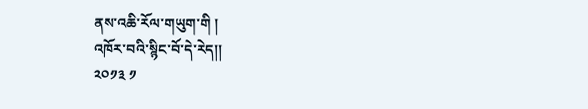ནས་འཆི་རོལ་གཡུག་གི །
འཁོར་བའི་སྙིང་བོ་དེ་རེད།།
༢༠༡༣ ༡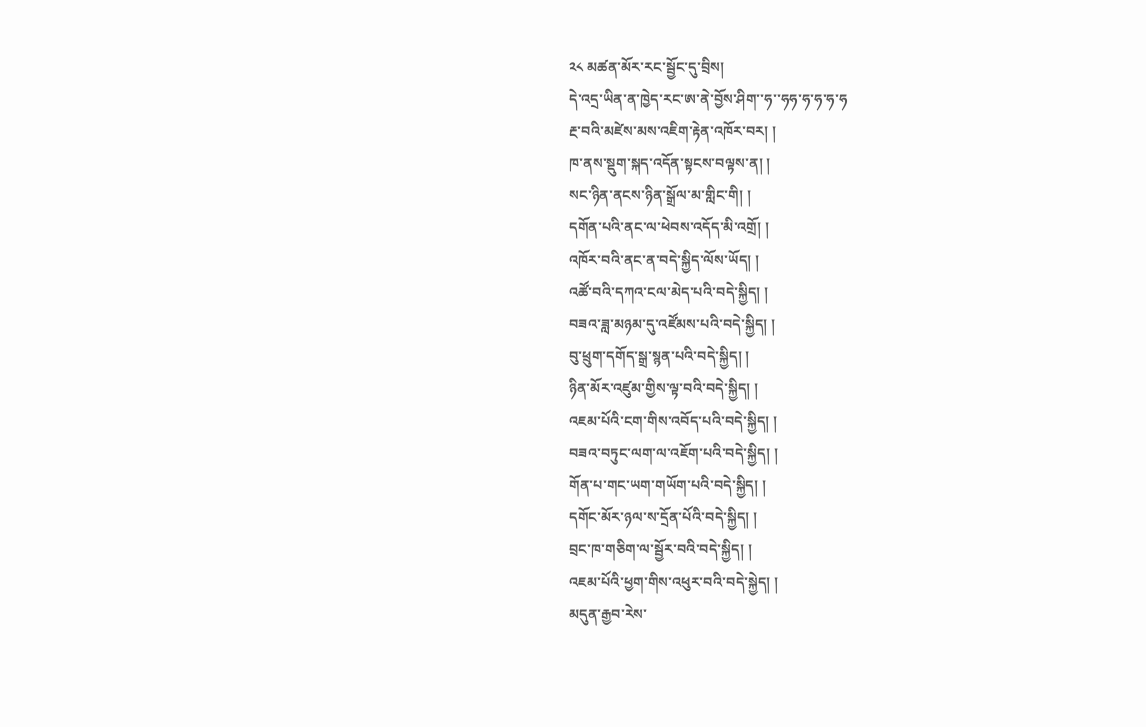༢༨ མཚན་མོར་རང་སྦྱོང་དུ་བྲིས།
དེ་འདྲ་ཡིན་ན་ཁྱེད་རང་ཨ་ནེ་བྱོས་ཤིག་་ཧ་་ཧཧ་ཧ་ཧ་ཧ་ཧ
རྔ་བའི་མཛེས་མས་འཇིག་རྟེན་འཁོར་བར། །
ཁ་ནས་སྡུག་སྐད་འདོན་སྟངས་བལྟས་ན། །
སང་ཉིན་ནངས་ཉིན་སྒྲོལ་མ་གླིང་གི། །
དགོན་པའི་ནང་ལ་ཕེབས་འདོད་མི་འགྲོ། །
འཁོར་བའི་ནང་ན་བདེ་སྐྱིད་ལོས་ཡོད། །
འཚོ་བའི་དཀའ་ངལ་མེད་པའི་བདེ་སྐྱིད། །
བཟའ་ཟླ་མཉམ་དུ་འཛོམས་པའི་བདེ་སྐྱིད། །
བུ་ཕྲུག་དགོད་སྒྲ་སྙན་པའི་བདེ་སྐྱིད། །
ཉིན་མོར་འཛུམ་གྱིས་ལྟ་བའི་བདེ་སྐྱིད། །
འཇམ་པོའི་ངག་གིས་འབོད་པའི་བདེ་སྐྱིད། །
བཟའ་བཏུང་ལག་ལ་འཇོག་པའི་བདེ་སྐྱིད། །
གོན་པ་གང་ཡག་གཡོག་པའི་བདེ་སྐྱིད། །
དགོང་མོར་ཉལ་ས་དྲོན་པོའི་བདེ་སྐྱིད། །
བྲང་ཁ་གཅིག་ལ་སྦྱོར་བའི་བདེ་སྐྱིད། །
འཇམ་པོའི་ཕྱག་གིས་འཕུར་བའི་བདེ་སྐྱེད། །
མདུན་རྒྱབ་རེས་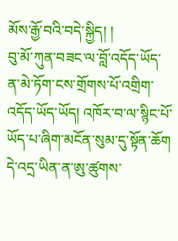མོས་རྒྱོ་བའི་བདེ་སྐྱིད། །
བུ་མོ་ཀུན་བཟང་ལ་བློ་འདོད་ཡོད་ན་མེ་ཏོག་ངས་གྲོགས་པོ་འགྲིག་འདོད་ཡོད་ཡོད། འཁོར་བ་ལ་སྙིང་པོ་ཡོད་པ་ཞིག་མངོན་སུམ་དུ་སྟོན་ཆོག
དེ་འདྲ་ཡིན་ན་ཨུ་ཚུགས་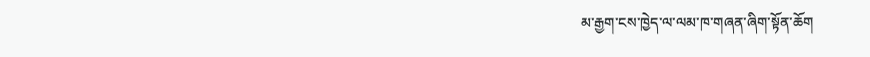མ་རྒྱག་ངས་ཁྱེད་ལ་ལམ་ཁ་གཞན་ཞིག་སྟོན་ཆོག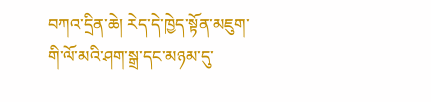བཀའ་དྲིན་ཆེ། རེད་དེ་ཁྱེད་སྟོན་མཇུག་གི་ལོ་མའི་ཤག་སྒྲ་དང་མཉམ་དུ་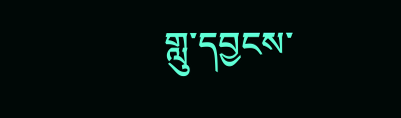གླུ་དབྱངས་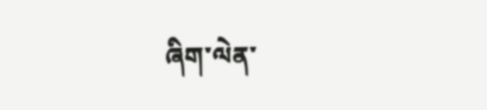ཞིག་ལེན་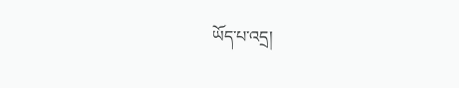ཡོད་པ་འདྲ།